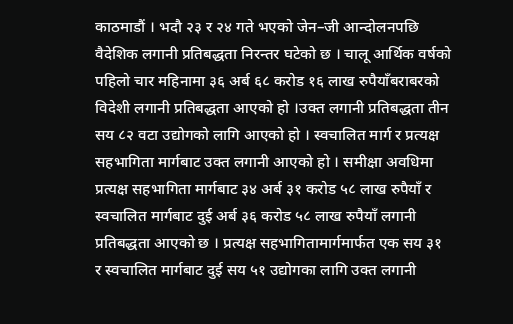काठमाडौं । भदौ २३ र २४ गते भएको जेन–जी आन्दोलनपछि वैदेशिक लगानी प्रतिबद्धता निरन्तर घटेको छ । चालू आर्थिक वर्षको पहिलो चार महिनामा ३६ अर्ब ६८ करोड १६ लाख रुपैयाँबराबरको विदेशी लगानी प्रतिबद्धता आएको हो ।उक्त लगानी प्रतिबद्धता तीन सय ८२ वटा उद्योगको लागि आएको हो । स्वचालित मार्ग र प्रत्यक्ष सहभागिता मार्गबाट उक्त लगानी आएको हो । समीक्षा अवधिमा प्रत्यक्ष सहभागिता मार्गबाट ३४ अर्ब ३१ करोड ५८ लाख रुपैयाँ र स्वचालित मार्गबाट दुई अर्ब ३६ करोड ५८ लाख रुपैयाँ लगानी प्रतिबद्धता आएको छ । प्रत्यक्ष सहभागितामार्गमार्फत एक सय ३१ र स्वचालित मार्गबाट दुई सय ५१ उद्योगका लागि उक्त लगानी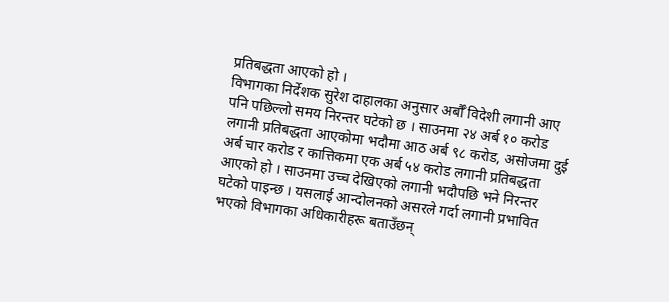प्रतिबद्धता आएको हो ।
विभागका निर्देशक सुरेश दाहालका अनुसार अर्बौँ विदेशी लगानी आए पनि पछिल्लो समय निरन्तर घटेको छ । साउनमा २४ अर्ब १० करोड लगानी प्रतिबद्धता आएकोमा भदौमा आठ अर्ब ९८ करोड, असोजमा दुई अर्ब चार करोड र कात्तिकमा एक अर्ब ५४ करोड लगानी प्रतिबद्धता आएको हो । साउनमा उच्च देखिएको लगानी भदौपछि भने निरन्तर घटेको पाइन्छ । यसलाई आन्दोलनको असरले गर्दा लगानी प्रभावित भएको विभागका अधिकारीहरू बताउँछन्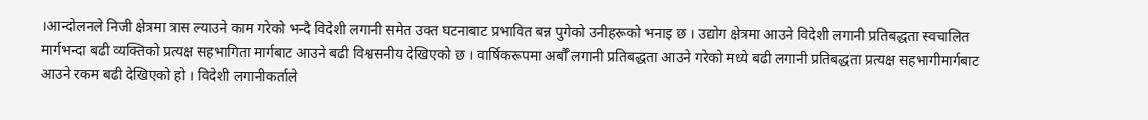।आन्दोलनले निजी क्षेत्रमा त्रास ल्याउने काम गरेको भन्दै विदेशी लगानी समेत उक्त घटनाबाट प्रभावित बन्न पुगेको उनीहरूको भनाइ छ । उद्योग क्षेत्रमा आउने विदेशी लगानी प्रतिबद्धता स्वचालित मार्गभन्दा बढी व्यक्तिको प्रत्यक्ष सहभागिता मार्गबाट आउने बढी विश्वसनीय देखिएको छ । वार्षिकरूपमा अर्बौँ लगानी प्रतिबद्धता आउने गरेको मध्ये बढी लगानी प्रतिबद्धता प्रत्यक्ष सहभागीमार्गबाट आउने रकम बढी देखिएको हो । विदेशी लगानीकर्ताले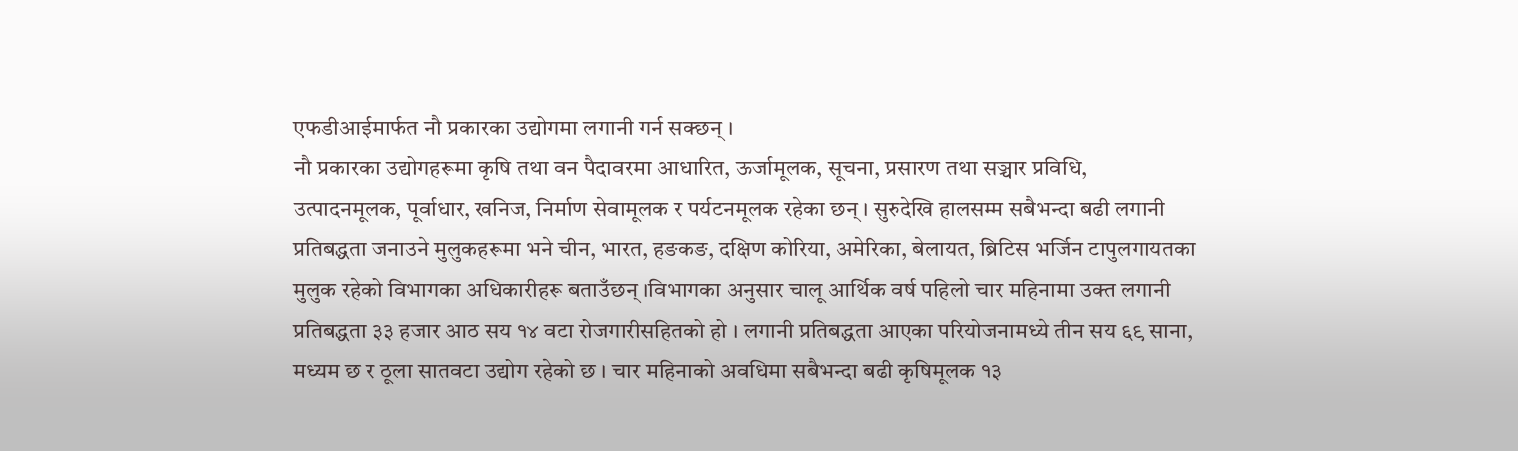एफडीआईमार्फत नौ प्रकारका उद्योगमा लगानी गर्न सक्छन् ।
नौ प्रकारका उद्योगहरूमा कृषि तथा वन पैदावरमा आधारित, ऊर्जामूलक, सूचना, प्रसारण तथा सञ्चार प्रविधि, उत्पादनमूलक, पूर्वाधार, खनिज, निर्माण सेवामूलक र पर्यटनमूलक रहेका छन् । सुरुदेखि हालसम्म सबैभन्दा बढी लगानी प्रतिबद्धता जनाउने मुलुकहरूमा भने चीन, भारत, हङकङ, दक्षिण कोरिया, अमेरिका, बेलायत, ब्रिटिस भर्जिन टापुलगायतका मुलुक रहेको विभागका अधिकारीहरू बताउँछन् ।विभागका अनुसार चालू आर्थिक वर्ष पहिलो चार महिनामा उक्त लगानी प्रतिबद्धता ३३ हजार आठ सय १४ वटा रोजगारीसहितको हो । लगानी प्रतिबद्धता आएका परियोजनामध्ये तीन सय ६९ साना, मध्यम छ र ठूला सातवटा उद्योग रहेको छ । चार महिनाको अवधिमा सबैभन्दा बढी कृषिमूलक १३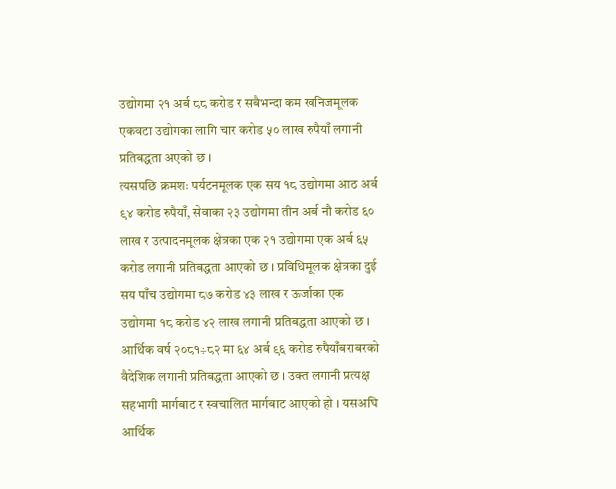उद्योगमा २१ अर्ब ८८ करोड र सबैभन्दा कम खनिजमूलक एकवटा उद्योगका लागि चार करोड ५० लाख रुपैयाँ लगानी प्रतिबद्धता अएको छ ।
त्यसपछि क्रमशः पर्यटनमूलक एक सय १८ उद्योगमा आठ अर्ब ९४ करोड रुपैयाँ, सेवाका २३ उद्योगमा तीन अर्ब नौ करोड ६० लाख र उत्पादनमूलक क्षेत्रका एक २१ उद्योगमा एक अर्ब ६५ करोड लगानी प्रतिबद्धता आएको छ । प्रविधिमूलक क्षेत्रका दुई सय पाँच उद्योगमा ८७ करोड ४३ लाख र ऊर्जाका एक उद्योगमा १८ करोड ४२ लाख लगानी प्रतिबद्धता आएको छ ।
आर्थिक वर्ष २०८१÷८२ मा ६४ अर्ब ९६ करोड रुपैयाँबराबरको वैदेशिक लगानी प्रतिबद्धता आएको छ । उक्त लगानी प्रत्यक्ष सहभागी मार्गबाट र स्वचालित मार्गबाट आएको हो । यसअघि आर्थिक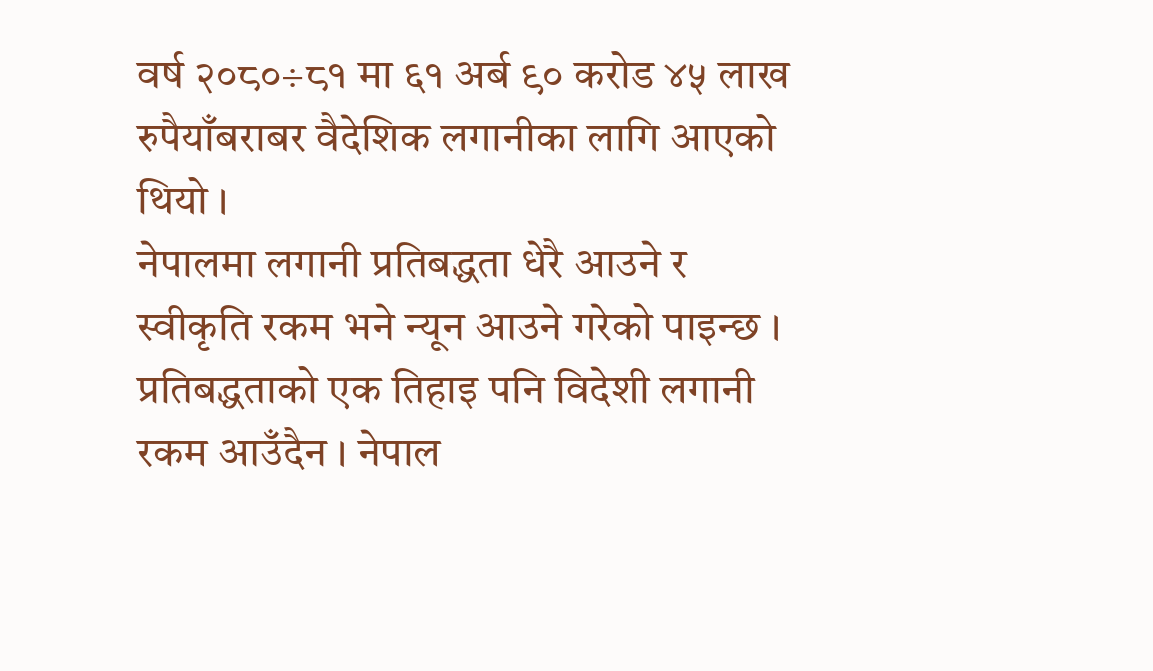वर्ष २०८०÷८१ मा ६१ अर्ब ९० करोड ४५ लाख रुपैयाँबराबर वैदेशिक लगानीका लागि आएको थियो ।
नेपालमा लगानी प्रतिबद्धता धेरै आउने र स्वीकृति रकम भने न्यून आउने गरेको पाइन्छ । प्रतिबद्धताको एक तिहाइ पनि विदेशी लगानी रकम आउँदैन । नेपाल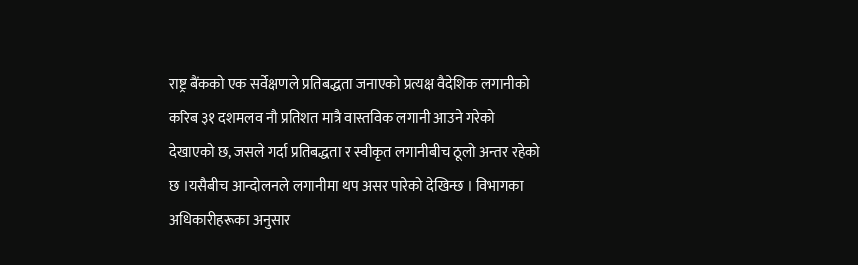राष्ट्र बैंकको एक सर्वेक्षणले प्रतिबद्धता जनाएको प्रत्यक्ष वैदेशिक लगानीको करिब ३१ दशमलव नौ प्रतिशत मात्रै वास्तविक लगानी आउने गरेको देखाएको छ, जसले गर्दा प्रतिबद्धता र स्वीकृत लगानीबीच ठूलो अन्तर रहेको छ ।यसैबीच आन्दोलनले लगानीमा थप असर पारेको देखिन्छ । विभागका अधिकारीहरूका अनुसार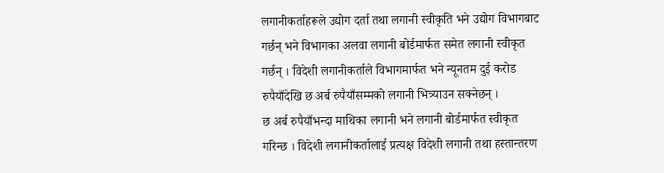लगानीकर्ताहरूले उद्योग दर्ता तथा लगानी स्वीकृति भने उद्योग विभागबाट गर्छन् भने विभागका अलवा लगानी बोर्डमार्फत समेत लगानी स्वीकृत गर्छन् । विदेशी लगानीकर्ताले विभागमार्फत भने न्यूनतम दुई करोड रुपैयाँदेखि छ अर्ब रुपैयाँसम्मको लगानी भित्र्याउन सक्नेछन् ।
छ अर्ब रुपैयाँभन्दा माथिका लगानी भने लगानी बोर्डमार्फत स्वीकृत गरिन्छ । विदेशी लगानीकर्तालाई प्रत्यक्ष विदेशी लगानी तथा हस्तान्तरण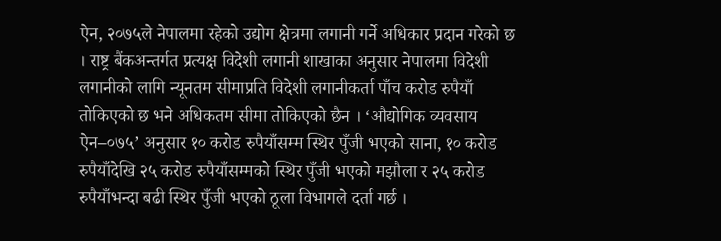ऐन, २०७५ले नेपालमा रहेको उद्योग क्षेत्रमा लगानी गर्ने अधिकार प्रदान गरेको छ । राष्ट्र बैंकअन्तर्गत प्रत्यक्ष विदेशी लगानी शाखाका अनुसार नेपालमा विदेशी लगानीको लागि न्यूनतम सीमाप्रति विदेशी लगानीकर्ता पाँच करोड रुपैयाँ तोकिएको छ भने अधिकतम सीमा तोकिएको छैन । ‘औद्योगिक व्यवसाय ऐन–०७५’ अनुसार १० करोड रुपैयाँसम्म स्थिर पुँजी भएको साना, १० करोड रुपैयाँदेखि २५ करोड रुपैयाँसम्मको स्थिर पुँजी भएको मझौला र २५ करोड रुपैयाँभन्दा बढी स्थिर पुँजी भएको ठूला विभागले दर्ता गर्छ ।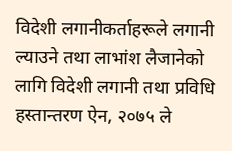विदेशी लगानीकर्ताहरूले लगानी ल्याउने तथा लाभांश लैजानेको लागि विदेशी लगानी तथा प्रविधि हस्तान्तरण ऐन, २०७५ ले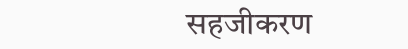सहजीकरण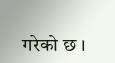गरेको छ ।